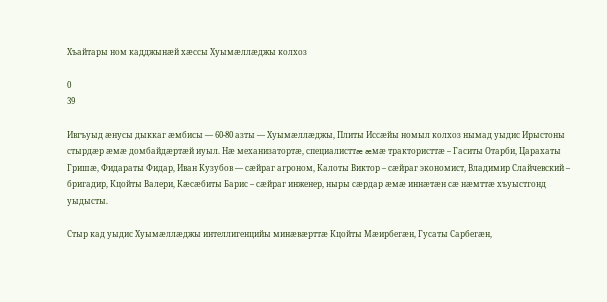Хъайтары ном кадджынæй хæссы Хуымæллæджы колхоз

0
39

Ивгъуыд æнусы дыккаг æмбисы — 60-80 азты — Хуымæллæджы, Плиты Иссæйы номыл колхоз нымад уыдис Ирыстоны стырдæр æмæ домбайдæртæй иуыл. Нæ механизатортæ, специалисттæ æмæ трактористтæ – Гаситы Отарби, Царахаты Гришæ, Фидараты Фидар, Иван Кузубов — сæйраг агроном, Калоты Виктор – сæйраг экономист, Владимир Слайчевский – бригадир, Кцойты Валери, Кæсæбиты Барис – сæйраг инженер, ныры сæрдар æмæ иннæтæн сæ нæмттæ хъуыстгонд уыдысты.

Стыр кад уыдис Хуымæллæджы интеллигенцийы минæвæрттæ Кцойты Мæирбегæн, Гусаты Сарбегæн,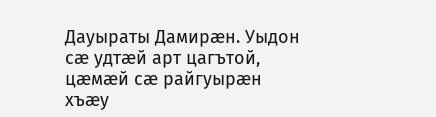Дауыраты Дамирæн. Уыдон сæ удтæй арт цагътой, цæмæй сæ райгуырæн хъæу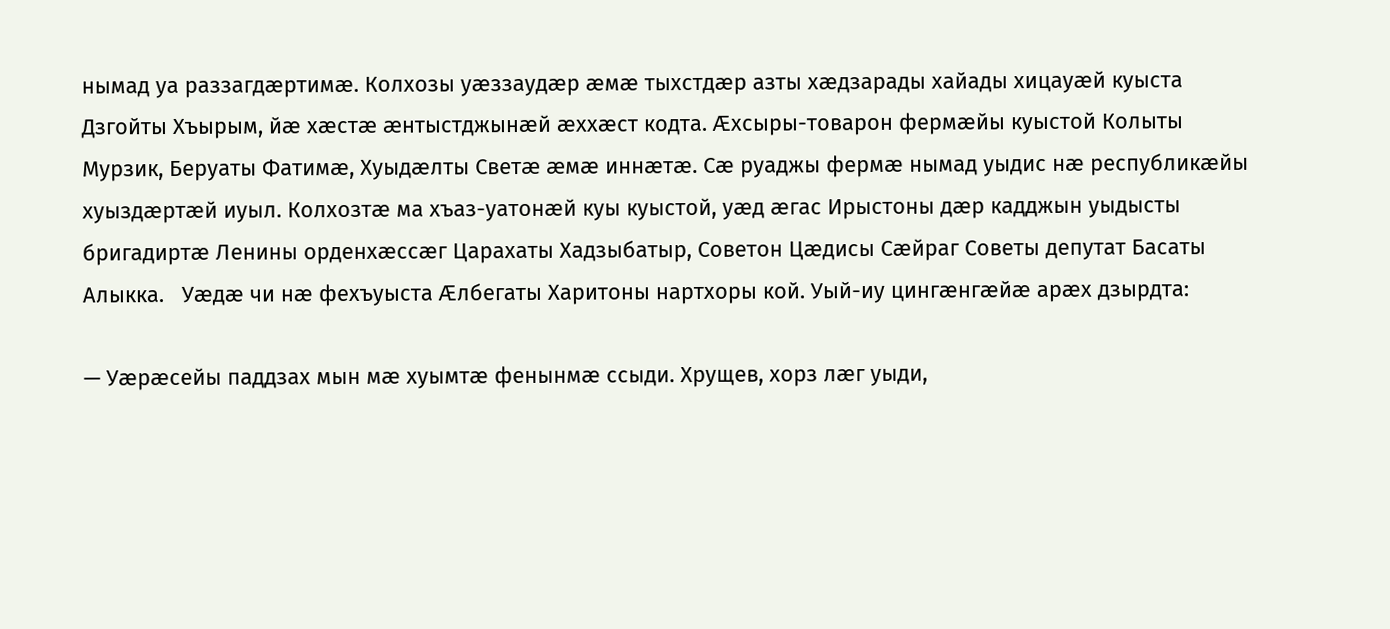нымад уа раззагдæртимæ. Колхозы уæззаудæр æмæ тыхстдæр азты хæдзарады хайады хицауæй куыста Дзгойты Хъырым, йæ хæстæ æнтыстджынæй æххæст кодта. Æхсыры-товарон фермæйы куыстой Колыты Мурзик, Беруаты Фатимæ, Хуыдæлты Светæ æмæ иннæтæ. Сæ руаджы фермæ нымад уыдис нæ республикæйы хуыздæртæй иуыл. Колхозтæ ма хъаз-уатонæй куы куыстой, уæд æгас Ирыстоны дæр кадджын уыдысты бригадиртæ Ленины орденхæссæг Царахаты Хадзыбатыр, Советон Цæдисы Сæйраг Советы депутат Басаты Алыкка.   Уæдæ чи нæ фехъуыста Æлбегаты Харитоны нартхоры кой. Уый-иу цингæнгæйæ арæх дзырдта:

— Уæрæсейы паддзах мын мæ хуымтæ фенынмæ ссыди. Хрущев, хорз лæг уыди,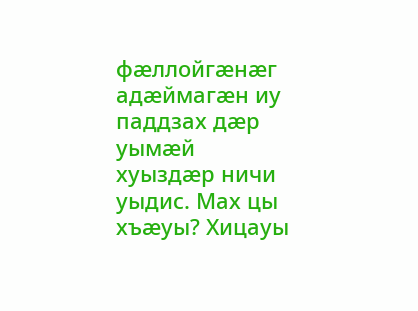фæллойгæнæг адæймагæн иу паддзах дæр уымæй хуыздæр ничи уыдис. Мах цы хъæуы? Хицауы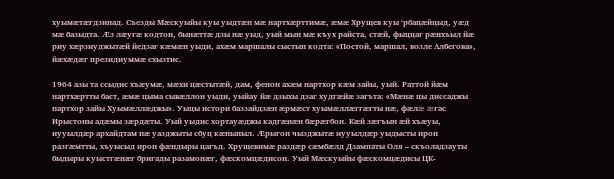хуымæтæгдзинад. Съезды Мæскуыйы куы уыдтæн мæ нартхæрттимæ, æмæ Хрущев куы ‘рбацæйцыд, уæд мæ базыдта. Æз лæугæ кодтон, бынæттæ дзы нæ уыд, уый мын мæ къух райста, стæй, фыццаг рæнхъыл йæ риу хæрзиуджытæй йедзаг кæмæн уыди, ахæм маршалы сыстын кодта: «Постой, маршал, возле Албегова», йæхæдæг президиуммæ схызтис.

1964 азы та ссыдис хъæумæ, мæхи цæстытæй, дам, фенон ахæм нартхор кæм зайы, уый. Раттой йæм нартхæртты баст, æмæ цыма сывæллон уыди, уыйау йæ дзыхы дзаг худгæйæ загъта: «Мæнæ цы диссаджы нартхор зайы Хуымæллæджы». Уыцы истори баззайдзæн æрмæст хуымæллæггæгты нæ, фæлæ æгас Ирыстоны адæмы зæрдæты. Уый уыдис хортауæджы кадгæнæн бæрæгбон. Кæй зæгъын æй хъæуы, иууылдæр архайдтам нæ уазджыты сбуц кæныныл. Æрыгон чызджытæ иууылдæр уыдысты ирон разгæмтты, хъуысыд ирон фæндыры цагъд. Хрущевимæ раздæр сæмбæлд Дзампаты Оля – скъоладзауты быдыры куыстгæнæг бригады разамонæг, фæскомцæдисон. Уый Мæскуыйы фæскомцæдисы ЦК-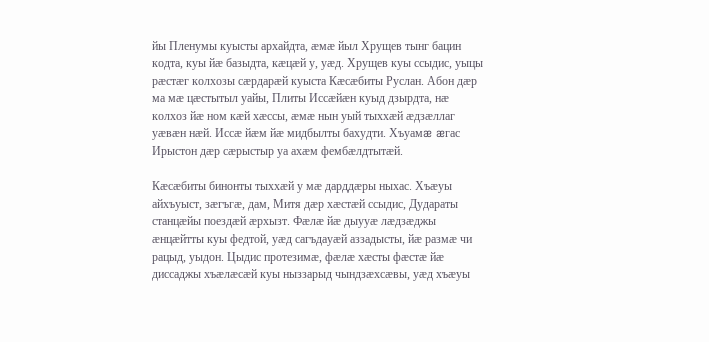йы Пленумы куысты архайдта, æмæ йыл Хрущев тынг бацин кодта, куы йæ базыдта, кæцæй у, уæд. Хрущев куы ссыдис, уыцы рæстæг колхозы сæрдарæй куыста Кæсæбиты Руслан. Абон дæр ма мæ цæстытыл уайы, Плиты Иссæйæн куыд дзырдта, нæ колхоз йæ ном кæй хæссы, æмæ нын уый тыххæй æдзæллаг уæвæн нæй. Иссæ йæм йæ мидбылты бахудти. Хъуамæ æгас Ирыстон дæр сæрыстыр уа ахæм фембæлдтытæй.

Кæсæбиты бинонты тыххæй у мæ дарддæры ныхас. Хъæуы айхъуыст, зæгъгæ, дам, Митя дæр хæстæй ссыдис, Дудараты станцæйы поездæй æрхызт. Фæлæ йæ дыууæ лæдзæджы æнцæйтты куы федтой, уæд сагъдауæй аззадысты, йæ размæ чи рацыд, уыдон. Цыдис протезимæ, фæлæ хæсты фæстæ йæ диссаджы хъæлæсæй куы ныззарыд чындзæхсæвы, уæд хъæуы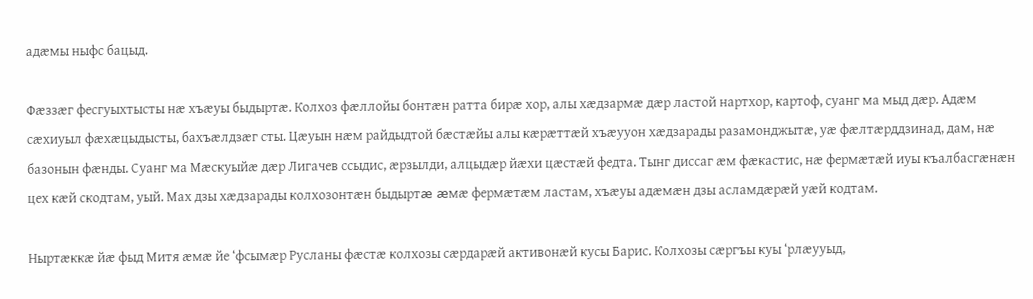адæмы ныфс бацыд.

Фæззæг фесгуыхтысты нæ хъæуы быдыртæ. Колхоз фæллойы бонтæн ратта бирæ хор, алы хæдзармæ дæр ластой нартхор, картоф, суанг ма мыд дæр. Адæм сæхиуыл фæхæцыдысты, бахъæлдзæг сты. Цæуын нæм райдыдтой бæстæйы алы кæрæттæй хъæууон хæдзарады разамонджытæ, уæ фæлтæрддзинад, дам, нæ базонын фæнды. Суанг ма Мæскуыйæ дæр Лигачев ссыдис, æрзылди, алцыдæр йæхи цæстæй федта. Тынг диссаг æм фæкастис, нæ фермæтæй иуы къалбасгæнæн цех кæй скодтам, уый. Мах дзы хæдзарады колхозонтæн быдыртæ æмæ фермæтæм ластам, хъæуы адæмæн дзы асламдæрæй уæй кодтам.

Ныртæккæ йæ фыд Митя æмæ йе ‘фсымæр Русланы фæстæ колхозы сæрдарæй активонæй кусы Барис. Колхозы сæргъы куы ‘рлæууыд,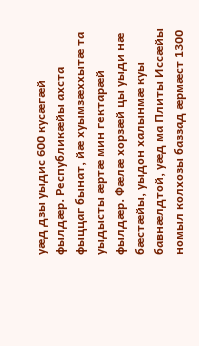уæд дзы уыдис 600 кусæгæй фылдæр. Республикæйы ахста фыццаг бынат, йæ хуымзæххытæ та уыдысты æртæ мин гектарæй фылдæр. Фæлæ хорзæй цы уыди нæ бæстæйы, уыдон халынмæ куы бавнæлдтой, уæд ма Плиты Иссæйы номыл колхозы баззад æрмæст 1300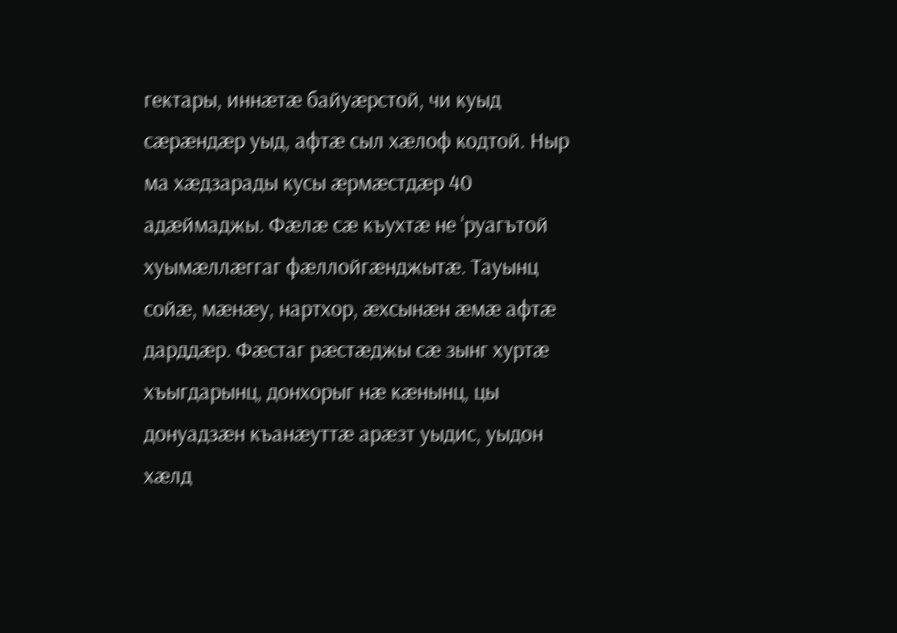гектары, иннæтæ байуæрстой, чи куыд сæрæндæр уыд, афтæ сыл хæлоф кодтой. Ныр ма хæдзарады кусы æрмæстдæр 40 адæймаджы. Фæлæ сæ къухтæ не ‘руагътой хуымæллæггаг фæллойгæнджытæ. Тауынц сойæ, мæнæу, нартхор, æхсынæн æмæ афтæ дарддæр. Фæстаг рæстæджы сæ зынг хуртæ хъыгдарынц, донхорыг нæ кæнынц, цы донуадзæн къанæуттæ арæзт уыдис, уыдон хæлд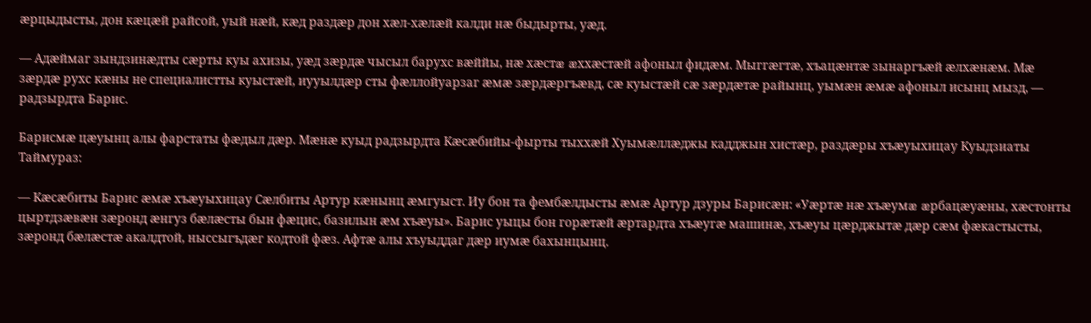æрцыдысты, дон кæцæй райсой, уый нæй, кæд раздæр дон хæл-хæлæй калди нæ быдырты, уæд.

— Адæймаг зындзинæдты сæрты куы ахизы, уæд зæрдæ чысыл барухс вæййы, нæ хæстæ æххæстæй афоныл фидæм. Мыггæгтæ, хъацæнтæ зынаргъæй æлхæнæм. Мæ зæрдæ рухс кæны не специалистты куыстæй, иууылдæр сты фæллойуарзаг æмæ зæрдæргъæвд, сæ куыстæй сæ зæрдæтæ райынц, уымæн æмæ афоныл исынц мызд, — радзырдта Барис.

Барисмæ цæуынц алы фарстаты фæдыл дæр. Мæнæ куыд радзырдта Кæсæбийы-фырты тыххæй Хуымæллæджы кадджын хистæр, раздæры хъæуыхицау Куыдзиаты Таймураз:

— Кæсæбиты Барис æмæ хъæуыхицау Сæлбиты Артур кæнынц æмгуыст. Иу бон та фембæлдысты æмæ Артур дзуры Барисæн: «Уæртæ нæ хъæумæ æрбацæуæны, хæстонты цыртдзæвæн зæронд æнгуз бæлæсты бын фæцис, базилын æм хъæуы». Барис уыцы бон горæтæй æртардта хъæугæ машинæ, хъæуы цæрджытæ дæр сæм фæкастысты, зæронд бæлæстæ акалдтой, ныссыгъдæг кодтой фæз. Афтæ алы хъуыддаг дæр иумæ бахынцынц.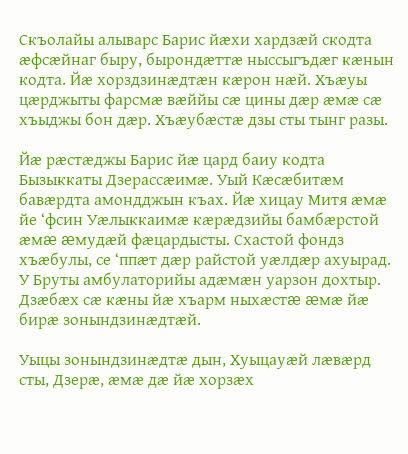Скъолайы алыварс Барис йæхи хардзæй скодта æфсæйнаг быру, бырондæттæ ныссыгъдæг кæнын кодта. Йæ хорздзинæдтæн кæрон нæй. Хъæуы цæрджыты фарсмæ вæййы сæ цины дæр æмæ сæ хъыджы бон дæр. Хъæубæстæ дзы сты тынг разы.

Йæ рæстæджы Барис йæ цард баиу кодта Бызыккаты Дзерассæимæ. Уый Кæсæбитæм бавæрдта амондджын къах. Йæ хицау Митя æмæ йе ‘фсин Уæлыккаимæ кæрæдзийы бамбæрстой æмæ æмудæй фæцардысты. Схастой фондз хъæбулы, се ‘ппæт дæр райстой уæлдæр ахуырад. У Бруты амбулаторийы адæмæн уарзон дохтыр. Дзæбæх сæ кæны йæ хъарм ныхæстæ æмæ йæ бирæ зонындзинæдтæй.

Уыцы зонындзинæдтæ дын, Хуыцауæй лæвæрд сты, Дзерæ, æмæ дæ йæ хорзæх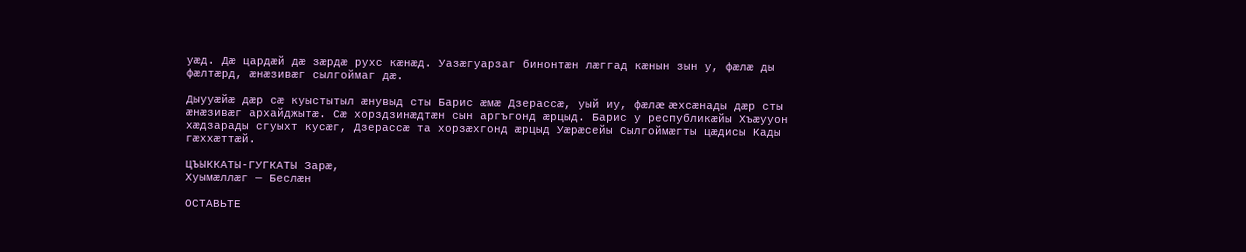уæд. Дæ цардæй дæ зæрдæ рухс кæнæд. Уазæгуарзаг бинонтæн лæггад кæнын зын у, фæлæ ды фæлтæрд, æнæзивæг сылгоймаг дæ.

Дыууæйæ дæр сæ куыстытыл æнувыд сты Барис æмæ Дзерассæ, уый иу, фæлæ æхсæнады дæр сты æнæзивæг архайджытæ. Сæ хорздзинæдтæн сын аргъгонд æрцыд. Барис у республикæйы Хъæууон хæдзарады сгуыхт кусæг, Дзерассæ та хорзæхгонд æрцыд Уæрæсейы Сылгоймæгты цæдисы Кады гæххæттæй.

ЦЪЫККАТЫ-ГУГКАТЫ Зарæ,
Хуымæллæг — Беслæн

ОСТАВЬТЕ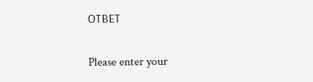ОТВЕТ

Please enter your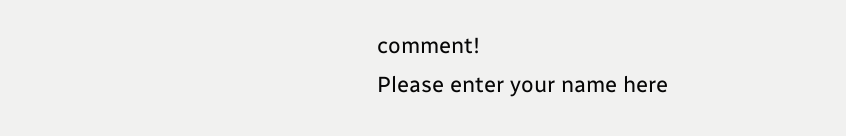comment!
Please enter your name here